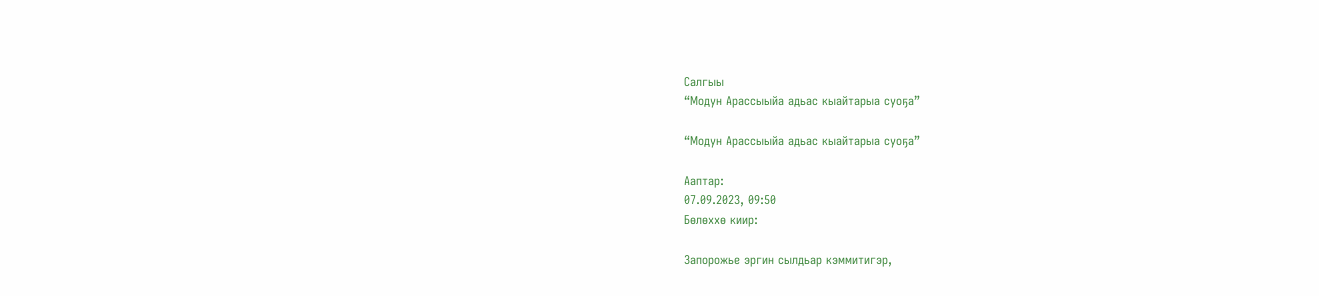Салгыы
“Модун Арассыыйа адьас кыайтарыа суоҕа”

“Модун Арассыыйа адьас кыайтарыа суоҕа”

Ааптар:
07.09.2023, 09:50
Бөлөххө киир:

Запорожье эргин сылдьар кэммитигэр,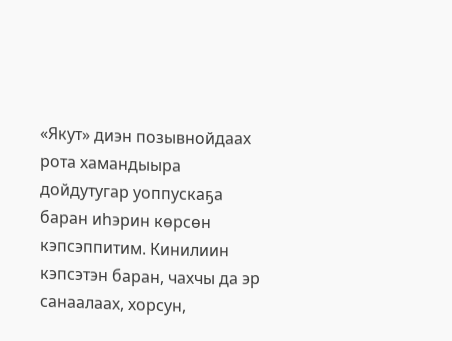«Якут» диэн позывнойдаах рота хамандыыра дойдутугар уоппускаҕа баран иһэрин көрсөн кэпсэппитим. Кинилиин кэпсэтэн баран, чахчы да эр санаалаах, хорсун,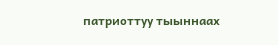патриоттуу тыыннаах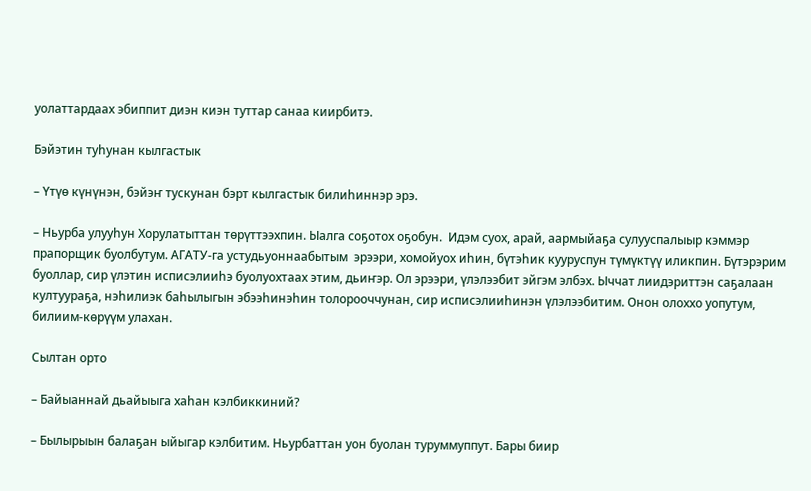уолаттардаах эбиппит диэн киэн туттар санаа киирбитэ.

Бэйэтин туһунан кылгастык

– Үтүө күнүнэн, бэйэҥ тускунан бэрт кылгастык билиһиннэр эрэ.

– Ньурба улууһун Хорулатыттан төрүттээхпин. Ыалга соҕотох оҕобун.  Идэм суох, арай, аармыйаҕа сулууспалыыр кэммэр прапорщик буолбутум. АГАТУ-га устудьуоннаабытым  эрээри, хомойуох иһин, бүтэһик кууруспун түмүктүү иликпин. Бүтэрэрим буоллар, сир үлэтин исписэлииһэ буолуохтаах этим, дьиҥэр. Ол эрээри, үлэлээбит эйгэм элбэх. Ыччат лиидэриттэн саҕалаан култуураҕа, нэһилиэк баһылыгын эбээһинэһин толорооччунан, сир исписэлииһинэн үлэлээбитим. Онон олоххо уопутум, билиим-көрүүм улахан.

Сылтан орто

– Байыаннай дьайыыга хаһан кэлбиккиний?

– Былырыын балаҕан ыйыгар кэлбитим. Ньурбаттан уон буолан туруммуппут. Бары биир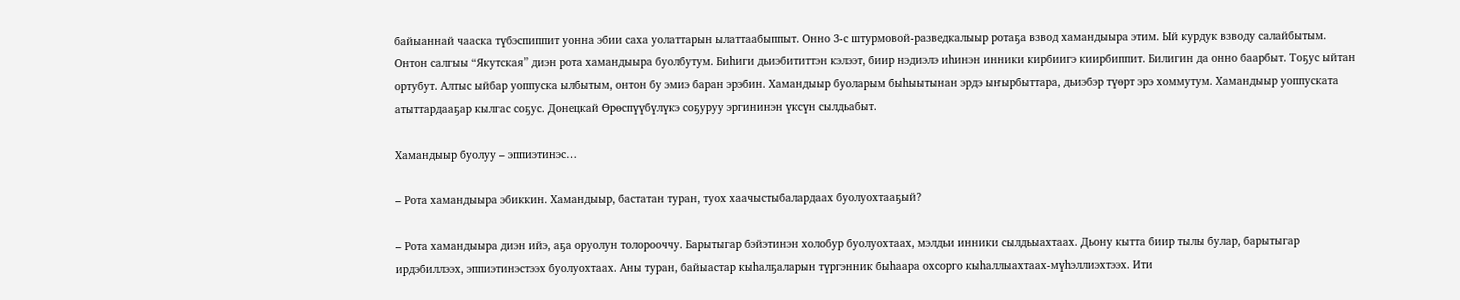байыаннай чааска түбэспиппит уонна эбии саха уолаттарын ылаттаабыппыт. Онно 3-с штурмовой-разведкалыыр ротаҕа взвод хамандыыра этим. Ый курдук взводу салайбытым. Онтон салгыы “Якутская” диэн рота хамандыыра буолбутум. Биһиги дьиэбититтэн кэлээт, биир нэдиэлэ иһинэн инники кирбиигэ киирбиппит. Билигин да онно баарбыт. Тоҕус ыйтан ортубут. Алтыс ыйбар уоппуска ылбытым, онтон бу эмиэ баран эрэбин. Хамандыыр буоларым быһыытынан эрдэ ыҥырбыттара, дьиэбэр түөрт эрэ хоммутум. Хамандыыр уоппуската атыттардааҕар кылгас соҕус. Донецкай Өрөспүүбүлүкэ соҕуруу эргининэн үксүн сылдьабыт.

Хамандыыр буолуу – эппиэтинэс…

– Рота хамандыыра эбиккин. Хамандыыр, бастатан туран, туох хаачыстыбалардаах буолуохтааҕый?

– Рота хамандыыра диэн ийэ, аҕа оруолун толорооччу. Барытыгар бэйэтинэн холобур буолуохтаах, мэлдьи инники сылдьыахтаах. Дьону кытта биир тылы булар, барытыгар ирдэбиллээх, эппиэтинэстээх буолуохтаах. Аны туран, байыастар кыһалҕаларын түргэнник быһаара охсорго кыһаллыахтаах-мүһэллиэхтээх. Ити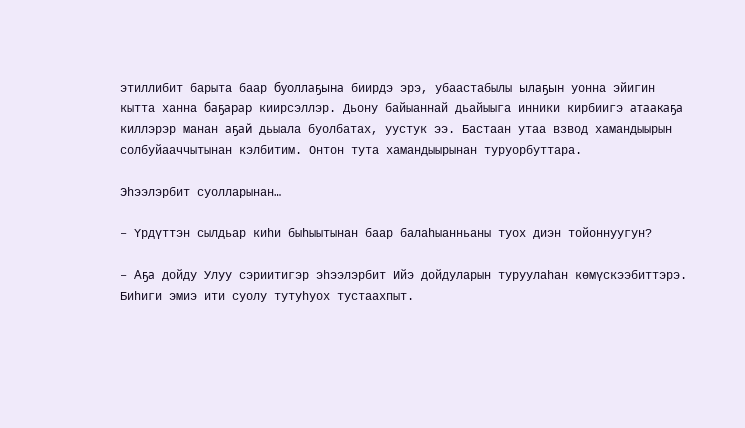этиллибит барыта баар буоллаҕына биирдэ эрэ, убаастабылы ылаҕын уонна эйигин кытта ханна баҕарар киирсэллэр. Дьону байыаннай дьайыыга инники кирбиигэ атаакаҕа киллэрэр манан аҕай дьыала буолбатах, уустук ээ. Бастаан утаа взвод хамандыырын солбуйааччытынан кэлбитим. Онтон тута хамандыырынан туруорбуттара.

Эһээлэрбит суолларынан…

– Үрдүттэн сылдьар киһи быһыытынан баар балаһыанньаны туох диэн тойоннуугун?

– Аҕа дойду Улуу сэриитигэр эһээлэрбит Ийэ дойдуларын туруулаһан көмүскээбиттэрэ. Биһиги эмиэ ити суолу тутуһуох тустаахпыт.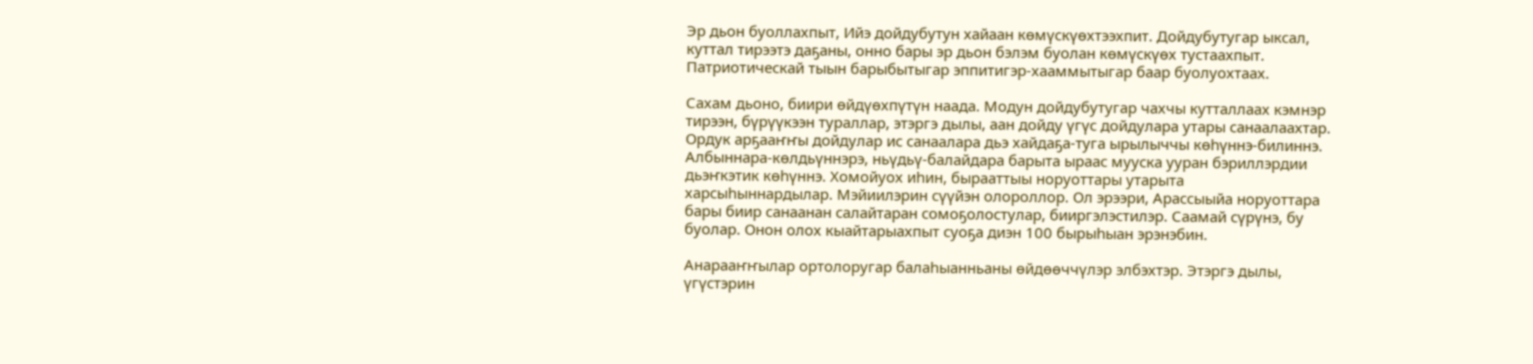Эр дьон буоллахпыт, Ийэ дойдубутун хайаан көмүскүөхтээхпит. Дойдубутугар ыксал, куттал тирээтэ даҕаны, онно бары эр дьон бэлэм буолан көмүскүөх тустаахпыт. Патриотическай тыын барыбытыгар эппитигэр-хааммытыгар баар буолуохтаах.

Сахам дьоно, биири өйдүөхпүтүн наада. Модун дойдубутугар чахчы кутталлаах кэмнэр тирээн, бүрүүкээн тураллар, этэргэ дылы, аан дойду үгүс дойдулара утары санаалаахтар. Ордук арҕааҥҥы дойдулар ис санаалара дьэ хайдаҕа-туга ырылыччы көһүннэ-билиннэ. Албыннара-көлдьүннэрэ, ньүдьү-балайдара барыта ыраас мууска ууран бэриллэрдии  дьэҥкэтик көһүннэ. Хомойуох иһин, бырааттыы норуоттары утарыта харсыһыннардылар. Мэйиилэрин сүүйэн олороллор. Ол эрээри, Арассыыйа норуоттара бары биир санаанан салайтаран сомоҕолостулар, бииргэлэстилэр. Саамай сүрүнэ, бу  буолар. Онон олох кыайтарыахпыт суоҕа диэн 100 бырыһыан эрэнэбин.

Анарааҥҥылар ортолоругар балаһыанньаны өйдөөччүлэр элбэхтэр. Этэргэ дылы, үгүстэрин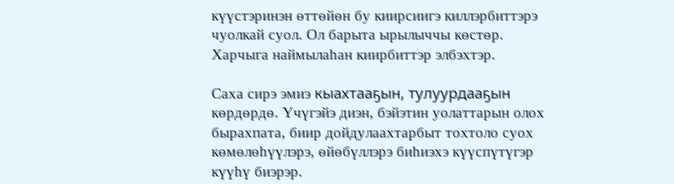күүстэринэн өттөйөн бу киирсиигэ киллэрбиттэрэ чуолкай суол. Ол барыта ырылыччы көстөр. Харчыга наймылаһан киирбиттэр элбэхтэр.

Саха сирэ эмиэ кыахтааҕын, тулуурдааҕын көрдөрдө. Үчүгэйэ диэн, бэйэтин уолаттарын олох бырахпата, биир дойдулаахтарбыт тохтоло суох көмөлөһүүлэрэ, өйөбүллэрэ биһиэхэ күүспүтүгэр күүһү биэрэр.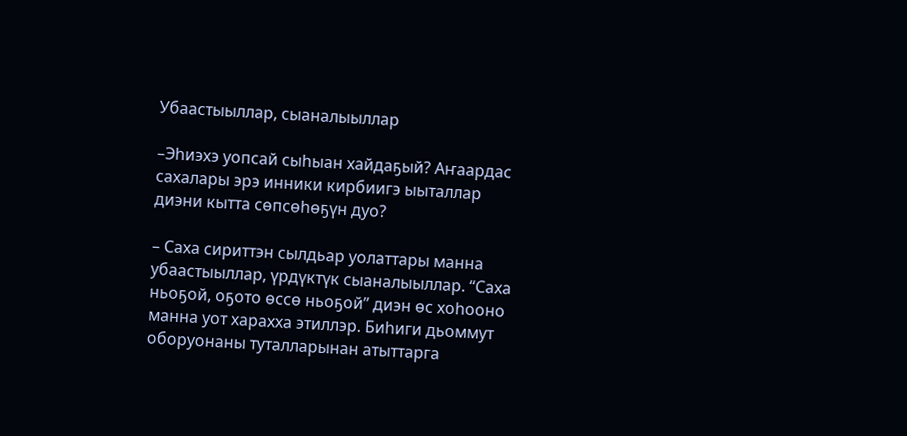Убаастыыллар, сыаналыыллар

–Эһиэхэ уопсай сыһыан хайдаҕый? Аҥаардас сахалары эрэ инники кирбиигэ ыыталлар диэни кытта сөпсөһөҕүн дуо?

– Саха сириттэн сылдьар уолаттары манна убаастыыллар, үрдүктүк сыаналыыллар. “Саха ньоҕой, оҕото өссө ньоҕой” диэн өс хоһооно манна уот харахха этиллэр. Биһиги дьоммут оборуонаны туталларынан атыттарга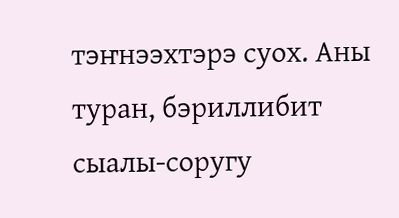тэҥнээхтэрэ суох. Аны туран, бэриллибит сыалы-соругу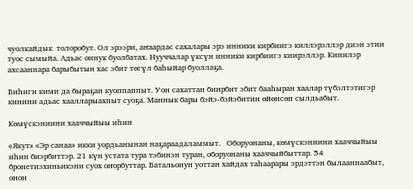чуолкайдык  толоробут. Ол эрээри, аҥаардас сахалары эрэ инники кирбиигэ киллэрэллэр диэн этии туос сымыйа. Адьас оннук буолбатах. Нууччалар үксүн инники кирбиигэ киирэллэр. Кинилэр ахсааннара барыбытын хас эбит төгүл баһыйар буоллаҕа.

Биһиги кими да быраҕан куоппаппыт. Уон сахаттан биирбит эбит бааһыран хаалар түбэлтэтигэр кинини адьас хаалларыахпыт суоҕа. Маннык бары бэйэ-бэйэбитин өйөнсөн сылдьабыт.

Көмүскэниини хааччыйыы иһин

«Якут» «Эр санаа» икки уордьанынан наҕараадаламмыт.   Оборуонаны, көмүскэниини хааччыйыы иһин биэрбиттэр. 21 күн устата тура тэбинэн туран, оборуонаны хааччыйбыттар. 54 бронетиэхиньикэни суох оҥорбуттар. Батальонун уоттан хайдах таһаарары эрдэттэн былааннаабыт, онон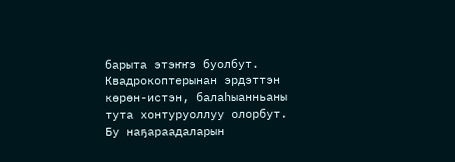барыта этэҥҥэ буолбут. Квадрокоптерынан эрдэттэн көрөн-истэн, балаһыанньаны тута хонтуруоллуу олорбут. Бу наҕараадаларын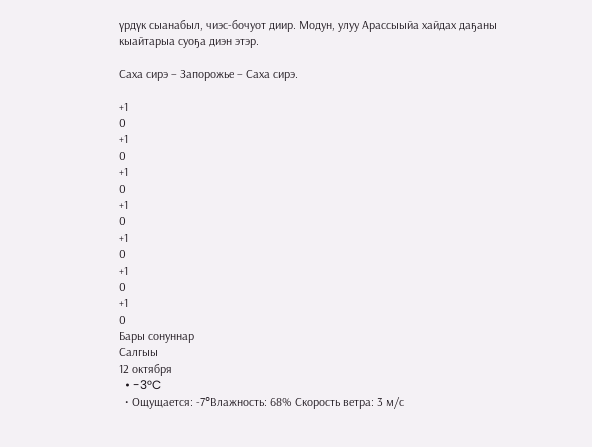үрдүк сыанабыл, чиэс-бочуот диир. Модун, улуу Арассыыйа хайдах даҕаны кыайтарыа суоҕа диэн этэр.

Саха сирэ – Запорожье – Саха сирэ.

+1
0
+1
0
+1
0
+1
0
+1
0
+1
0
+1
0
Бары сонуннар
Салгыы
12 октября
  • -3°C
  • Ощущается: -7°Влажность: 68% Скорость ветра: 3 м/с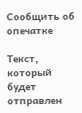Сообщить об опечатке

Текст, который будет отправлен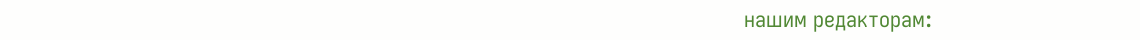нашим редакторам: